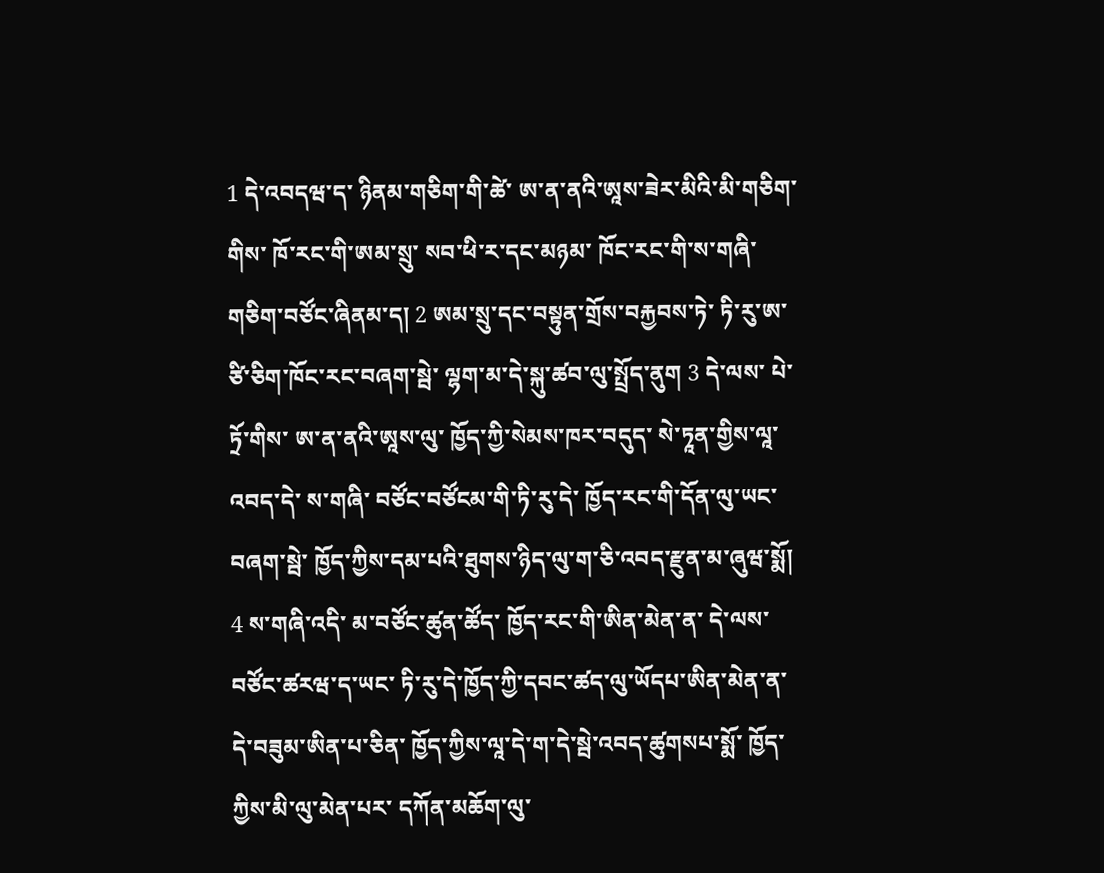1 དེ་འབདཝ་ད་ ཉིནམ་གཅིག་གི་ཚེ་ ཨ་ན་ནའི་ཨཱས་ཟེར་མིའི་མི་གཅིག་གིས་ ཁོ་རང་གི་ཨམ་སྲུ་ སབ་ཕི་ར་དང་མཉམ་ ཁོང་རང་གི་ས་གཞི་གཅིག་བཙོང་ཞིནམ་ད། 2 ཨམ་སྲུ་དང་བསྟུན་གྲོས་བརྐྱབས་ཏེ་ ཏི་རུ་ཨ་ཙི་ཅིག་ཁོང་རང་བཞག་སྦེ་ ལྷག་མ་དེ་སྐུ་ཚབ་ལུ་སྤྲོད་ནུག 3 དེ་ལས་ པེ་ཏྲོ་གིས་ ཨ་ན་ནའི་ཨཱས་ལུ་ ཁྱོད་ཀྱི་སེམས་ཁར་བདུད་ སེ་ཏཱན་གྱིས་ལཱ་འབད་དེ་ ས་གཞི་ བཙོང་བཙོངམ་གི་ཏི་རུ་དེ་ ཁྱོད་རང་གི་དོན་ལུ་ཡང་བཞག་སྦེ་ ཁྱོད་ཀྱིས་དམ་པའི་ཐུགས་ཉིད་ལུ་ག་ཅི་འབད་རྫུན་མ་ཞུཝ་སྨོ། 4 ས་གཞི་འདི་ མ་བཙོང་ཚུན་ཚོད་ ཁྱོད་རང་གི་ཨིན་མེན་ན་ དེ་ལས་བཙོང་ཚརཝ་ད་ཡང་ ཏི་རུ་དེ་ཁྱོད་ཀྱི་དབང་ཚད་ལུ་ཡོདཔ་ཨིན་མེན་ན་ དེ་བཟུམ་ཨིན་པ་ཅིན་ ཁྱོད་ཀྱིས་ལཱ་དེ་ག་དེ་སྦེ་འབད་ཚུགསཔ་སྨོ་ ཁྱོད་ཀྱིས་མི་ལུ་མེན་པར་ དཀོན་མཆོག་ལུ་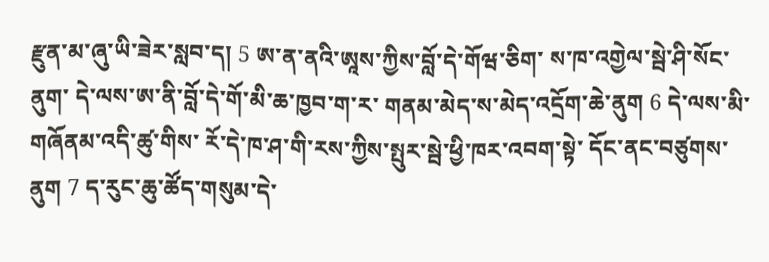རྫུན་མ་ཞུ་ཡི་ཟེར་སླབ་ད། 5 ཨ་ན་ནའི་ཨཱས་ཀྱིས་བློ་དེ་གོཝ་ཅིག་ ས་ཁ་འགྱེལ་སྦེ་ཤི་སོང་ནུག་ དེ་ལས་ཨ་ནི་བློ་དེ་གོ་མི་ཆ་ཁྱབ་ག་ར་ གནམ་མེད་ས་མེད་འདྲོག་ཆེ་ནུག 6 དེ་ལས་མི་གཞོནམ་འདི་ཚུ་གིས་ རོ་དེ་ཁ་ཤ་གི་རས་ཀྱིས་སྤུར་སྦེ་ཕྱི་ཁར་འབག་སྟེ་ དོང་ནང་བཙུགས་ནུག 7 ད་རུང་ཆུ་ཚོད་གསུམ་དེ་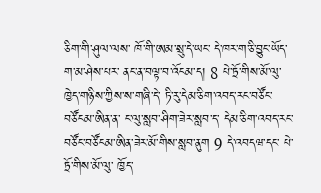ཅིག་གི་ཤུལ་ལས་ ཁོ་གི་ཨམ་སྲུ་དེ་ཡང་ དེ་ཁར་ག་ཅི་བྱུང་ཡོད་ག་མ་ཤེས་པར་ ནང་ན་བལྟ་བ་འོངམ་ད། 8 པེ་ཏྲོ་གིས་མོ་ལུ་ ཁྱེད་གཉིས་ཀྱིས་ས་གཞི་དེ་ ཏི་རུ་དེམ་ཅིག་འབད་རང་བཙོང་བཙོངམ་ཨིན་ན་ ང་ལུ་སླབ་ཤིག་ཟེར་སླབ་ད་ དེམ་ཅིག་འབད་རང་བཙོང་བཙོངམ་ཨིན་ཟེར་མོ་གིས་སླབ་ནུག 9 དེ་འབདཝ་དང་ པེ་ཏྲོ་གིས་མོ་ལུ་ ཁྱོད་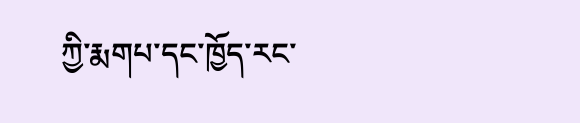ཀྱི་རྨགཔ་དང་ཁྱོད་རང་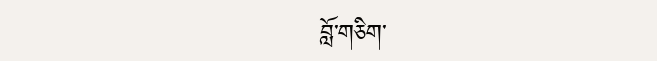བློ་གཅིག་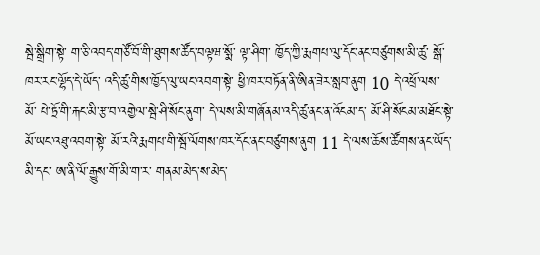སྦེ་སྒྲིག་སྟེ་ ག་ཅི་འབད་གཙོ་བོ་གི་ཐུགས་ཚོད་བལྟཝ་སྨོ་ ལྟ་ཤིག་ ཁྱོད་ཀྱི་རྨགཔ་ལུ་དོང་ནང་བཙུགས་མི་ཚུ་ སྒོ་ཁར་རང་ལྷོད་དེ་ཡོད་ འདི་ཚུ་གིས་ཁྱོད་ལུ་ཡང་འབག་སྟེ་ ཕྱི་ཁར་བཏོན་ནི་ཨིན་ཟེར་སླབ་ནུག 10 དེ་འཕྲོ་ལས་ མོ་ པེ་ཏྲོ་གི་རྐང་མི་རྩ་བ་འགྱེལ་སྦེ་ཤི་སོང་ནུག་ དེ་ལས་མི་གཞོནམ་འདི་ཚུ་ནང་ན་འོངམ་ད་ མོ་ཤི་སོངམ་མཐོང་སྟེ་ མོ་ཡང་འཐུ་འབག་སྟེ་ མོ་རའི་རྨགཔ་གི་སྦོ་ལོགས་ཁར་དོང་ནང་བཙུགས་ནུག 11 དེ་ལས་ཆོས་ཚོགས་ནང་ཡོད་མི་དང་ ཨ་ནི་ལོ་རྒྱུས་གོ་མི་ག་ར་ གནམ་མེད་ས་མེད་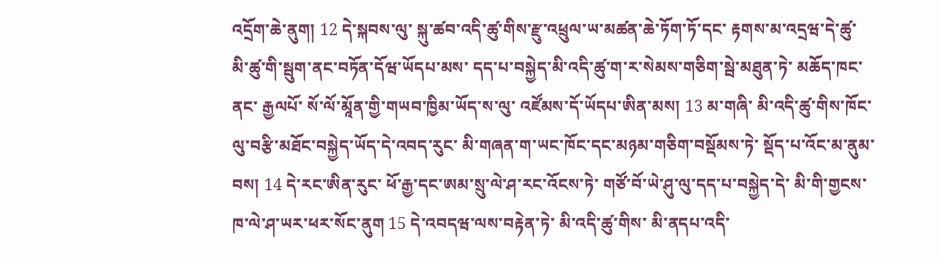འདྲོག་ཆེ་ནུག། 12 དེ་སྐབས་ལུ་ སྐུ་ཚབ་འདི་ཚུ་གིས་རྫུ་འཕྲུལ་ཡ་མཚན་ཆེ་ཏོག་ཏོ་དང་ རྟགས་མ་འདྲཝ་དེ་ཚུ་ མི་ཚུ་གི་སྦུག་ནང་བཏོན་དོཝ་ཡོདཔ་མས་ དད་པ་བསྐྱེད་མི་འདི་ཚུ་ག་ར་སེམས་གཅིག་སྦེ་མཐུན་ཏེ་ མཆོད་ཁང་ནང་ རྒྱལཔོ་ སོ་ལོ་མཱོན་གྱི་གཡབ་ཁྱིམ་ཡོད་ས་ལུ་ འཛོམས་དོ་ཡོདཔ་ཨིན་མས། 13 མ་གཞི་ མི་འདི་ཚུ་གིས་ཁོང་ལུ་བརྩི་མཐོང་བསྐྱེད་ཡོད་དེ་འབད་རུང་ མི་གཞན་ག་ཡང་ཁོང་དང་མཉམ་གཅིག་བསྡོམས་ཏེ་ སྡོད་པ་འོང་མ་ནུམ་བས། 14 དེ་རང་ཨིན་རུང་ ཕོ་རྒྱ་དང་ཨམ་སྲུ་ལེ་ཤ་རང་འོངས་ཏེ་ གཙོ་བོ་ཡེ་ཤུ་ལུ་དད་པ་བསྐྱེད་དེ་ མི་གི་གྱངས་ཁ་ལེ་ཤ་ཡར་ཕར་སོང་ནུག 15 དེ་འབདཝ་ལས་བརྟེན་ཏེ་ མི་འདི་ཚུ་གིས་ མི་ནདཔ་འདི་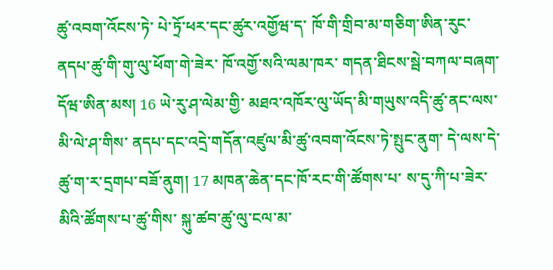ཚུ་འབག་འོངས་ཏེ་ པེ་ཏྲོ་ཕར་དང་ཚུར་འགྱོཝ་ད་ ཁོ་གི་གྲིབ་མ་གཅིག་ཨིན་རུང་ ནདཔ་ཚུ་གི་གུ་ལུ་ཕོག་གེ་ཟེར་ ཁོ་འགྱོ་སའི་ལམ་ཁར་ གདན་ཐིངས་སྦེ་བཀལ་བཞག་དོཝ་ཨིན་མས། 16 ཡེ་རུ་ཤ་ལེམ་གྱི་ མཐའ་འཁོར་ལུ་ཡོད་མི་གཡུས་འདི་ཚུ་ནང་ལས་ མི་ལེ་ཤ་གིས་ ནདཔ་དང་འདྲེ་གདོན་འཛུལ་མི་ཚུ་འབག་འོངས་ཏེ་སྤུང་ནུག་ དེ་ལས་དེ་ཚུ་ག་ར་དྲགཔ་བཟོ་ནུག། 17 མཁན་ཆེན་དང་ཁོ་རང་གི་ཚོགས་པ་ ས་དུ་ཀི་པ་ཟེར་མིའི་ཚོགས་པ་ཚུ་གིས་ སྐུ་ཚབ་ཚུ་ལུ་ངལ་མ་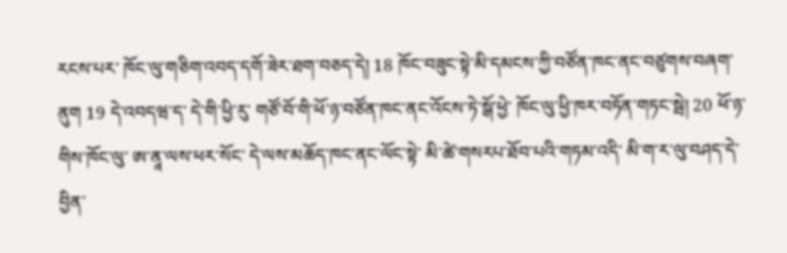རངས་པར་ ཁོང་ལུ་གཅིག་འབད་དགོ་ཟེར་ཐག་བཅད་དེ། 18 ཁོང་བཟུང་སྟེ་མི་དམངས་ཀྱི་བཙོན་ཁང་ནང་བཙུགས་བཞག་ནུག 19 དེ་འབདཝ་ད་ དེ་གི་ཕྱི་རུ་ གཙོ་བོ་གི་ཕོ་ཉ་བཙོན་ཁང་ནང་འོངས་ཏེ་སྒོ་ཕྱེ་ ཁོང་ལུ་ཕྱི་ཁར་བཏོན་གཏང་སྦེ། 20 ཕོ་ཉ་གིས་ཁོང་ལུ་ ཨ་ནཱ་ལས་ཕར་སོང་ དེ་ལས་མཆོད་ཁང་ནང་ལོང་སྟེ་ མི་ཚེ་གསརཔ་ཐོབ་པའི་གཏམ་འདི་ མི་ག་ར་ལུ་བཤད་དེ་བྱིན་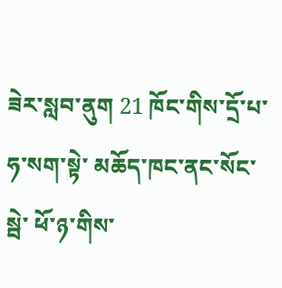ཟེར་སླབ་ནུག 21 ཁོང་གིས་དྲོ་པ་ཧ་སག་སྟེ་ མཆོད་ཁང་ནང་སོང་སྦེ་ ཕོ་ཉ་གིས་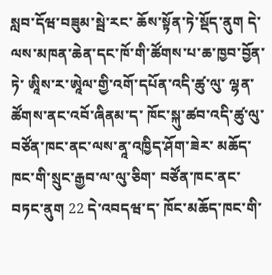སླབ་དོཝ་བཟུམ་སྦེ་རང་ ཆོས་སྟོན་ཏེ་སྡོད་ནུག དེ་ལས་མཁན་ཆེན་དང་ཁོ་གི་ཚོགས་པ་ཆ་ཁྱབ་བྱོན་ཏེ་ ཨཱིས་ར་ཨཱེལ་གྱི་འགོ་དཔོན་འདི་ཚུ་ལུ་ ལྷན་ཚོགས་ནང་འབོ་ཞིནམ་ད་ ཁོང་སྐུ་ཚབ་འདི་ཚུ་ལུ་བཙོན་ཁང་ནང་ལས་ནཱ་འཁྱིད་ཤོག་ཟེར་ མཆོད་ཁང་གི་སྲུང་རྒྱབ་ལ་ལུ་ཅིག་ བཙོན་ཁང་ནང་བཏང་ནུག 22 དེ་འབདཝ་ད་ ཁོང་མཆོད་ཁང་གི་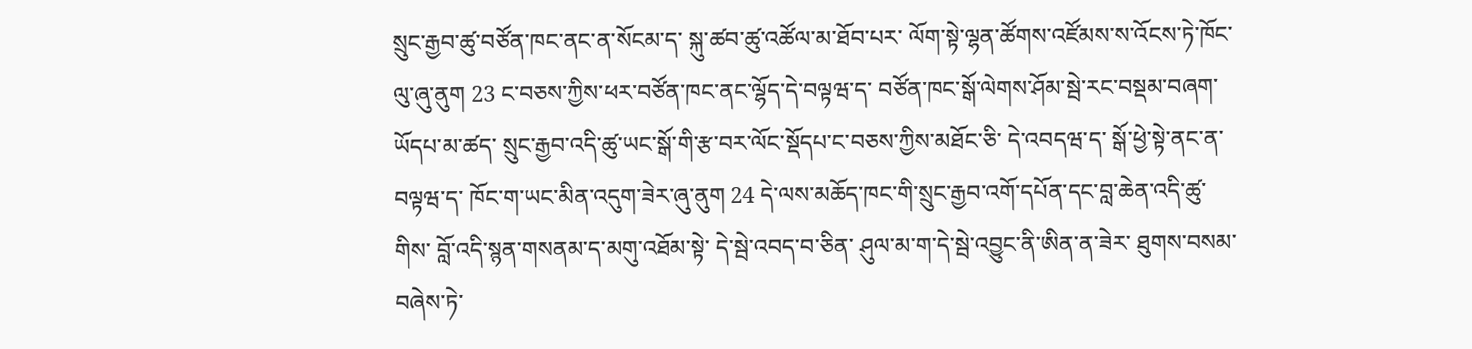སྲུང་རྒྱབ་ཚུ་བཙོན་ཁང་ནང་ན་སོངམ་ད་ སྐུ་ཚབ་ཚུ་འཚོལ་མ་ཐོབ་པར་ ལོག་སྟེ་ལྷན་ཚོགས་འཛོམས་ས་འོངས་ཏེ་ཁོང་ལུ་ཞུ་ནུག 23 ང་བཅས་ཀྱིས་ཕར་བཙོན་ཁང་ནང་ལྷོད་དེ་བལྟཝ་ད་ བཙོན་ཁང་སྒོ་ལེགས་ཤོམ་སྦེ་རང་བསྡམ་བཞག་ཡོདཔ་མ་ཚད་ སྲུང་རྒྱབ་འདི་ཚུ་ཡང་སྒོ་གི་རྩ་བར་ལོང་སྡོདཔ་ང་བཅས་ཀྱིས་མཐོང་ཅི་ དེ་འབདཝ་ད་ སྒོ་ཕྱེ་སྟེ་ནང་ན་བལྟཝ་ད་ ཁོང་ག་ཡང་མིན་འདུག་ཟེར་ཞུ་ནུག 24 དེ་ལས་མཆོད་ཁང་གི་སྲུང་རྒྱབ་འགོ་དཔོན་དང་བླ་ཆེན་འདི་ཚུ་གིས་ བློ་འདི་སྙན་གསནམ་ད་མགུ་འཐོམ་སྟེ་ དེ་སྦེ་འབད་བ་ཅིན་ ཤུལ་མ་ག་དེ་སྦེ་འབྱུང་ནི་ཨིན་ན་ཟེར་ ཐུགས་བསམ་བཞེས་ཏེ་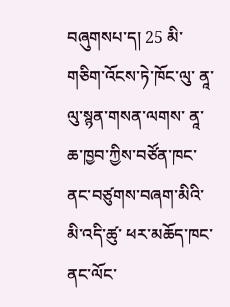བཞུགསཔ་ད། 25 མི་གཅིག་འོངས་ཏེ་ཁོང་ལུ་ ནཱ་ལུ་སྙན་གསན་ལགས་ ནཱ་ཆ་ཁྱབ་ཀྱིས་བཙོན་ཁང་ནང་བཙུགས་བཞག་མིའི་མི་འདི་ཚུ་ ཕར་མཆོད་ཁང་ནང་ལོང་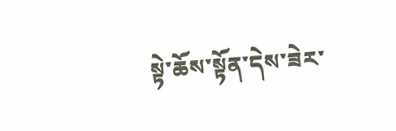སྟེ་ཆོས་སྟོན་དེས་ཟེར་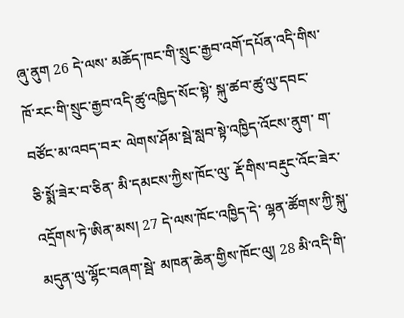ཞུ་ནུག 26 དེ་ལས་ མཆོད་ཁང་གི་སྲུང་རྒྱབ་འགོ་དཔོན་འདི་གིས་ ཁོ་རང་གི་སྲུང་རྒྱབ་འདི་ཚུ་འཁྱིད་སོང་སྟེ་ སྐུ་ཚབ་ཚུ་ལུ་དབང་བཙོང་མ་འབད་བར་ ལེགས་ཤོམ་སྦེ་སླབ་སྟེ་འཁྱིད་འོངས་ནུག་ ག་ཅི་སྨོ་ཟེར་བ་ཅིན་ མི་དམངས་ཀྱིས་ཁོང་ལུ་ རྡོ་གིས་བརྡུང་འོང་ཟེར་འདྲོགས་ཏེ་ཨིན་མས། 27 དེ་ལས་ཁོང་འཁྱིད་དེ་ ལྷན་ཚོགས་ཀྱི་སྐུ་མདུན་ལུ་ལྷོང་བཞག་སྦེ་ མཁན་ཆེན་གྱིས་ཁོང་ལུ། 28 མི་འདི་གི་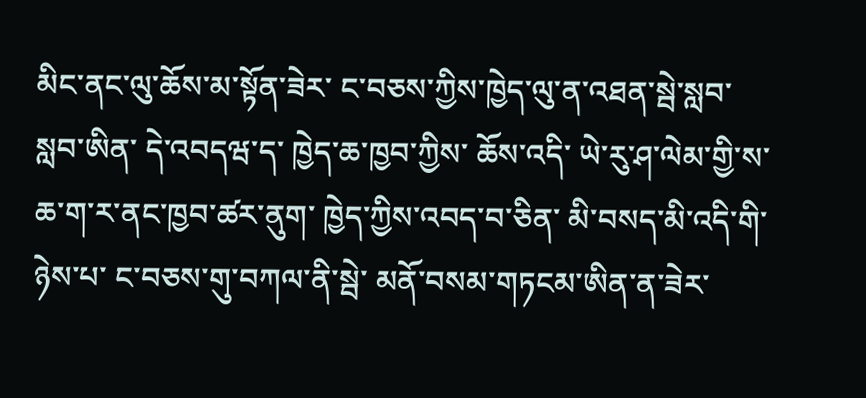མིང་ནང་ལུ་ཆོས་མ་སྟོན་ཟེར་ ང་བཅས་ཀྱིས་ཁྱེད་ལུ་ན་འཐན་སྦེ་སླབ་སླབ་ཨིན་ དེ་འབདཝ་ད་ ཁྱེད་ཆ་ཁྱབ་ཀྱིས་ ཆོས་འདི་ ཡེ་རུ་ཤ་ལེམ་གྱི་ས་ཆ་ག་ར་ནང་ཁྱབ་ཚར་ནུག་ ཁྱེད་ཀྱིས་འབད་བ་ཅིན་ མི་བསད་མི་འདི་གི་ཉེས་པ་ ང་བཅས་གུ་བཀལ་ནི་སྦེ་ མནོ་བསམ་གཏངམ་ཨིན་ན་ཟེར་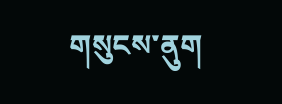གསུངས་ནུག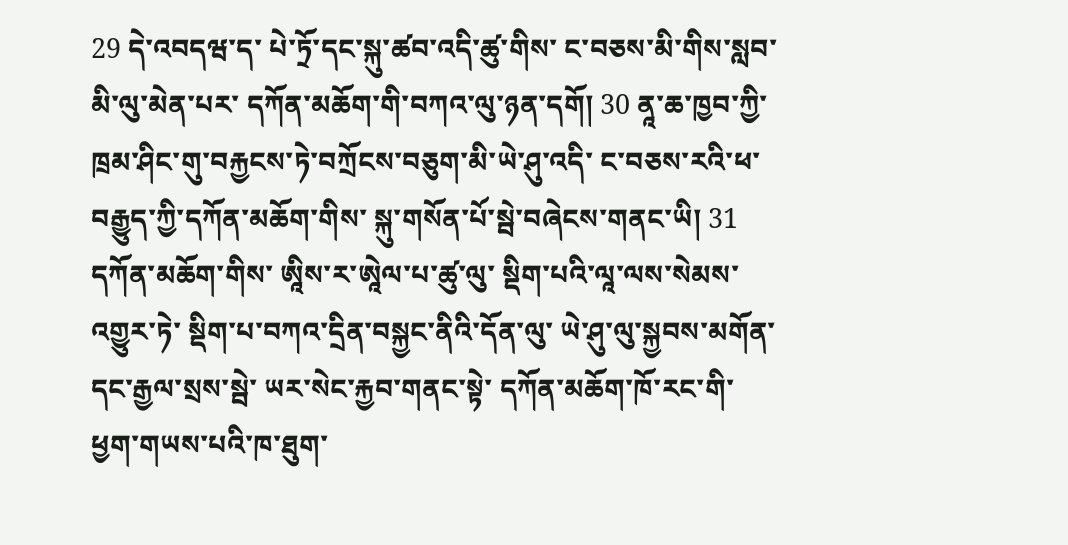29 དེ་འབདཝ་ད་ པེ་ཏྲོ་དང་སྐུ་ཚབ་འདི་ཚུ་གིས་ ང་བཅས་མི་གིས་སླབ་མི་ལུ་མེན་པར་ དཀོན་མཆོག་གི་བཀའ་ལུ་ཉན་དགོ། 30 ནཱ་ཆ་ཁྱབ་ཀྱི་ཁྲམ་ཤིང་གུ་བརྐྱངས་ཏེ་བཀྲོངས་བཅུག་མི་ཡེ་ཤུ་འདི་ ང་བཅས་རའི་ཕ་བརྒྱུད་ཀྱི་དཀོན་མཆོག་གིས་ སྐུ་གསོན་པོ་སྦེ་བཞེངས་གནང་ཡི། 31 དཀོན་མཆོག་གིས་ ཨཱིས་ར་ཨཱེལ་པ་ཚུ་ལུ་ སྡིག་པའི་ལཱ་ལས་སེམས་འགྱུར་ཏེ་ སྡིག་པ་བཀའ་དྲིན་བསྐྱང་ནིའི་དོན་ལུ་ ཡེ་ཤུ་ལུ་སྐྱབས་མགོན་དང་རྒྱལ་སྲས་སྦེ་ ཡར་སེང་རྐྱབ་གནང་སྟེ་ དཀོན་མཆོག་ཁོ་རང་གི་ཕྱག་གཡས་པའི་ཁ་ཐུག་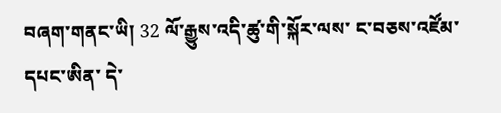བཞག་གནང་ཡི། 32 ལོ་རྒྱུས་འདི་ཚུ་གི་སྐོར་ལས་ ང་བཅས་འཛོམ་དཔང་ཨིན་ དེ་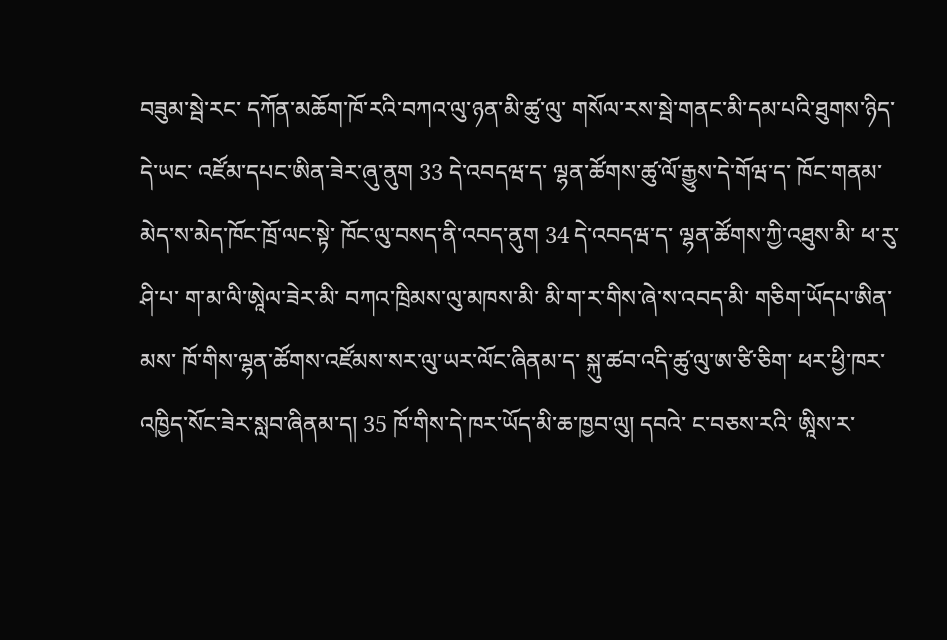བཟུམ་སྦེ་རང་ དཀོན་མཆོག་ཁོ་རའི་བཀའ་ལུ་ཉན་མི་ཚུ་ལུ་ གསོལ་རས་སྦེ་གནང་མི་དམ་པའི་ཐུགས་ཉིད་དེ་ཡང་ འཛོམ་དཔང་ཨིན་ཟེར་ཞུ་ནུག 33 དེ་འབདཝ་ད་ ལྷན་ཚོགས་ཚུ་ལོ་རྒྱུས་དེ་གོཝ་ད་ ཁོང་གནམ་མེད་ས་མེད་ཁོང་ཁྲོ་ལང་སྟེ་ ཁོང་ལུ་བསད་ནི་འབད་ནུག 34 དེ་འབདཝ་ད་ ལྷན་ཚོགས་ཀྱི་འཐུས་མི་ ཕ་རུ་ཤི་པ་ ག་མ་ལི་ཨཱེལ་ཟེར་མི་ བཀའ་ཁྲིམས་ལུ་མཁས་མི་ མི་ག་ར་གིས་ཞེ་ས་འབད་མི་ གཅིག་ཡོདཔ་ཨིན་མས་ ཁོ་གིས་ལྷན་ཚོགས་འཛོམས་སར་ལུ་ཡར་ལོང་ཞིནམ་ད་ སྐུ་ཚབ་འདི་ཚུ་ལུ་ཨ་ཙི་ཅིག་ ཕར་ཕྱི་ཁར་འཁྱིད་སོང་ཟེར་སླབ་ཞིནམ་ད། 35 ཁོ་གིས་དེ་ཁར་ཡོད་མི་ཆ་ཁྱབ་ལུ། དབའེ་ ང་བཅས་རའི་ ཨཱིས་ར་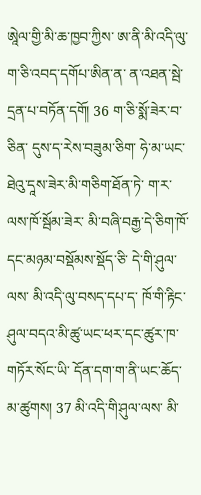ཨཱེལ་གྱི་མི་ཆ་ཁྱབ་ཀྱིས་ ཨ་ནི་མི་འདི་ལུ་ག་ཅི་འབད་དགོཔ་ཨིན་ན་ ན་འཐན་སྦེ་དྲན་པ་བཏོན་དགོ། 36 ག་ཅི་སྨོ་ཟེར་བ་ཅིན་ དུས་ད་རེས་བཟུམ་ཅིག་ ཧེ་མ་ཡང་ ཐེའུ་དཱས་ཟེར་མི་གཅིག་ཐོན་ཏེ་ ག་ར་ལས་ཁོ་སྦོམ་ཟེར་ མི་བཞི་བརྒྱ་དེ་ཅིག་ཁོ་དང་མཉམ་བསྡོམས་སྡོད་ཅི་ དེ་གི་ཤུལ་ལས་ མི་འདི་ལུ་བསད་དཔ་ད་ ཁོ་གི་རྟིང་ཤུལ་བདའ་མི་ཚུ་ཡང་ཕར་དང་ཚུར་ཁ་གཏོར་སོང་ཡི་ དོན་དག་ག་ནི་ཡང་ཆོད་མ་ཚུགས། 37 མི་འདི་གི་ཤུལ་ལས་ མི་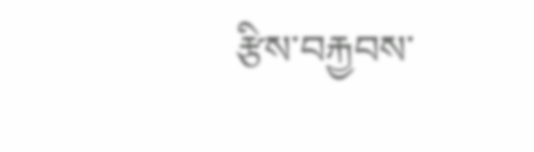རྩིས་བརྐྱབས་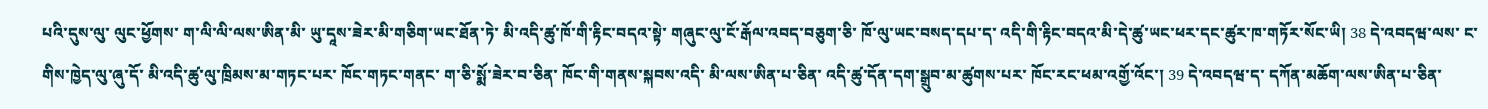པའི་དུས་ལུ་ ལུང་ཕྱོགས་ ག་ལི་ལི་ལས་ཨིན་མི་ ཡུ་དཱས་ཟེར་མི་གཅིག་ཡང་ཐོན་ཏེ་ མི་འདི་ཚུ་ཁོ་གི་རྟིང་བདའ་སྟེ་ གཞུང་ལུ་ངོ་རྒོལ་འབད་བཅུག་ཅི་ ཁོ་ལུ་ཡང་བསད་དཔ་ད་ འདི་གི་རྟིང་བདའ་མི་དེ་ཚུ་ཡང་ཕར་དང་ཚུར་ཁ་གཏོར་སོང་ཡི། 38 དེ་འབདཝ་ལས་ ང་གིས་ཁྱེད་ལུ་ཞུ་དོ་ མི་འདི་ཚུ་ལུ་ཁྲིམས་མ་གཏང་པར་ ཁོང་གཏང་གནང་ ག་ཅི་སྨོ་ཟེར་བ་ཅིན་ ཁོང་གི་གནས་སྐབས་འདི་ མི་ལས་ཨིན་པ་ཅིན་ འདི་ཚུ་དོན་དག་སྒྲུབ་མ་ཚུགས་པར་ ཁོང་རང་ཕམ་འགྱོ་འོང་། 39 དེ་འབདཝ་ད་ དཀོན་མཆོག་ལས་ཨིན་པ་ཅིན་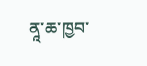ནཱ་ཆ་ཁྱབ་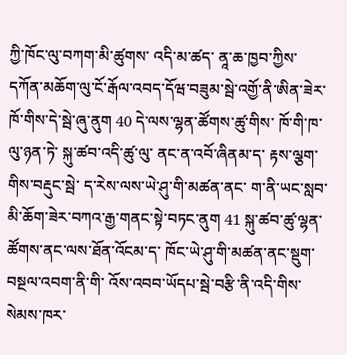ཀྱི་ཁོང་ལུ་བཀག་མི་ཚུགས་ འདི་མ་ཚད་ ནཱ་ཆ་ཁྱབ་ཀྱིས་དཀོན་མཆོག་ལུ་ངོ་རྒོལ་འབད་དོཝ་བཟུམ་སྦེ་འགྱོ་ནི་ཨིན་ཟེར་ ཁོ་གིས་དེ་སྦེ་ཞུ་ནུག 40 དེ་ལས་ལྷན་ཚོགས་ཚུ་གིས་ ཁོ་གི་ཁ་ལུ་ཉན་ཏེ་ སྐུ་ཚབ་འདི་ཚུ་ལུ་ ནང་ན་འབོ་ཞིནམ་ད་ རྟས་ལྕག་གིས་བརྡུང་སྦེ་ ད་རེས་ལས་ཡེ་ཤུ་གི་མཚན་ནང་ ག་ནི་ཡང་སླབ་མི་ཆོག་ཟེར་བཀའ་རྒྱ་གནང་སྟེ་བཏང་ནུག 41 སྐུ་ཚབ་ཚུ་ལྷན་ཚོགས་ནང་ལས་ཐོན་འོངམ་ད་ ཁོང་ཡེ་ཤུ་གི་མཚན་ནང་སྡུག་བསྔལ་འབག་ནི་གི་ འོས་འབབ་ཡོདཔ་སྦེ་བརྩི་ནི་འདི་གིས་ སེམས་ཁར་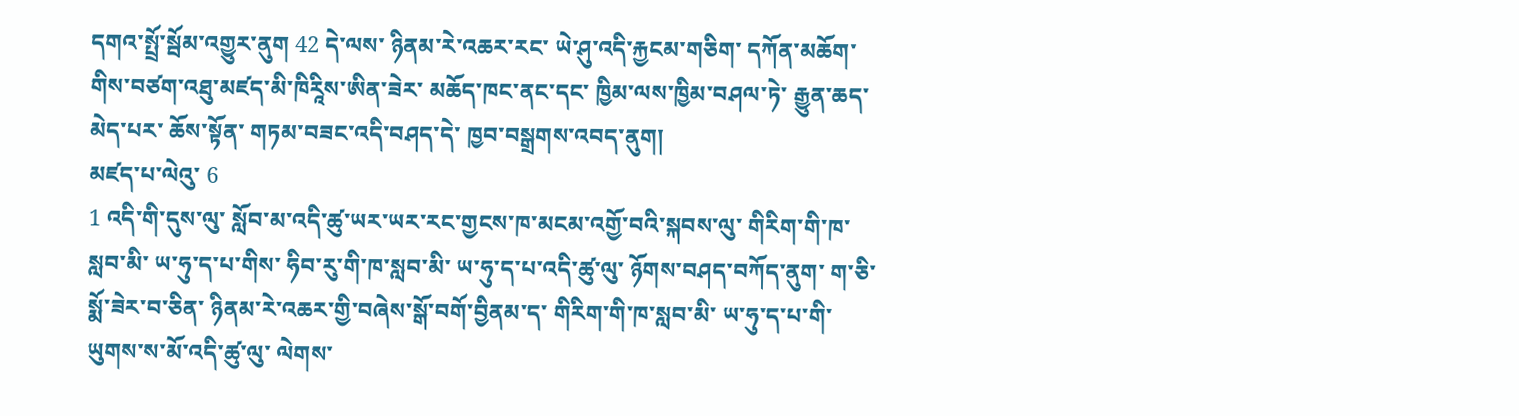དགའ་སྤྲོ་སྦོམ་འགྱུར་ནུག 42 དེ་ལས་ ཉིནམ་རེ་འཆར་རང་ ཡེ་ཤུ་འདི་རྐྱངམ་གཅིག་ དཀོན་མཆོག་གིས་བཙག་འཐུ་མཛད་མི་ཁིརཱིས་ཨིན་ཟེར་ མཆོད་ཁང་ནང་དང་ ཁྱིམ་ལས་ཁྱིམ་བཤལ་ཏེ་ རྒྱུན་ཆད་མེད་པར་ ཆོས་སྟོན་ གཏམ་བཟང་འདི་བཤད་དེ་ ཁྱབ་བསྒྲགས་འབད་ནུག།
མཛད་པ་ལེའུ་ 6
1 འདི་གི་དུས་ལུ་ སློབ་མ་འདི་ཚུ་ཡར་ཡར་རང་གྱངས་ཁ་མངམ་འགྱོ་བའི་སྐབས་ལུ་ གིརིག་གི་ཁ་སླབ་མི་ ཡ་ཧུ་ད་པ་གིས་ ཧིབ་རུ་གི་ཁ་སླབ་མི་ ཡ་ཧུ་ད་པ་འདི་ཚུ་ལུ་ ཉོགས་བཤད་བཀོད་ནུག་ ག་ཅི་སྨོ་ཟེར་བ་ཅིན་ ཉིནམ་རེ་འཆར་གྱི་བཞེས་སྒོ་བགོ་བྱིནམ་ད་ གིརིག་གི་ཁ་སླབ་མི་ ཡ་ཧུ་ད་པ་གི་ཡུགས་ས་མོ་འདི་ཚུ་ལུ་ ལེགས་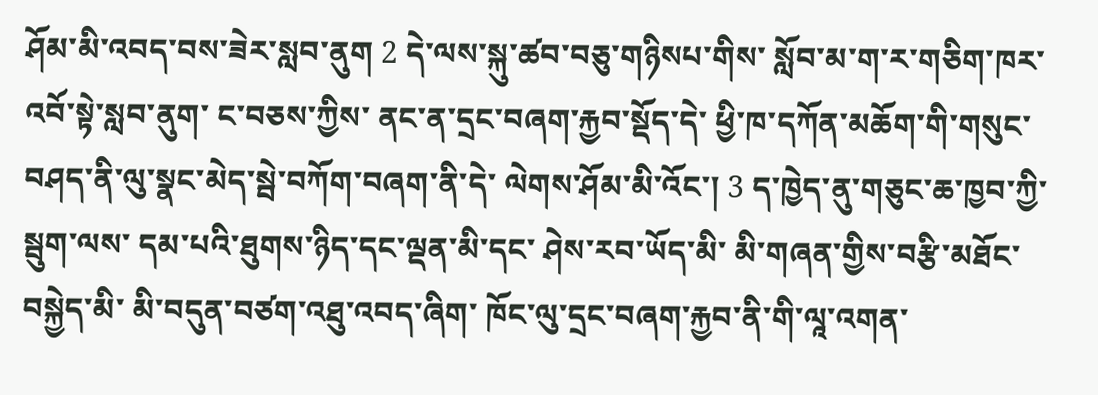ཤོམ་མི་འབད་བས་ཟེར་སླབ་ནུག 2 དེ་ལས་སྐུ་ཚབ་བཅུ་གཉིསཔ་གིས་ སློབ་མ་ག་ར་གཅིག་ཁར་འབོ་སྟེ་སླབ་ནུག་ ང་བཅས་ཀྱིས་ ནང་ན་དྲང་བཞག་རྐྱབ་སྡོད་དེ་ ཕྱི་ཁ་དཀོན་མཆོག་གི་གསུང་བཤད་ནི་ལུ་སྣང་མེད་སྦེ་བཀོག་བཞག་ནི་དེ་ ལེགས་ཤོམ་མི་འོང་། 3 ད་ཁྱེད་ནུ་གཅུང་ཆ་ཁྱབ་ཀྱི་སྦུག་ལས་ དམ་པའི་ཐུགས་ཉིད་དང་ལྡན་མི་དང་ ཤེས་རབ་ཡོད་མི་ མི་གཞན་གྱིས་བརྩི་མཐོང་བསྐྱེད་མི་ མི་བདུན་བཙག་འཐུ་འབད་ཞིག་ ཁོང་ལུ་དྲང་བཞག་རྐྱབ་ནི་གི་ལཱ་འགན་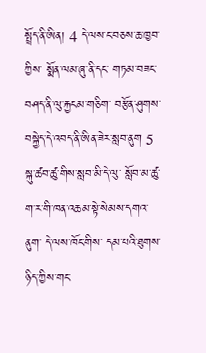སྤྲོད་ནི་ཨིན། 4 དེ་ལས་ང་བཅས་ཆ་ཁྱབ་ཀྱིས་ སྨོན་ལམ་ཞུ་ནི་དང་ གཏམ་བཟང་བཤད་ནི་ལུ་རྐྱངམ་གཅིག་ བརྩོན་ཤུགས་བསྐྱེད་དེ་འབད་ནི་ཨིན་ཟེར་སླབ་ནུག 5 སྐུ་ཚབ་ཚུ་གིས་སླབ་མི་དེ་ལུ་ སློབ་མ་ཚུ་ག་ར་གི་ཁན་འཆམ་སྟེ་སེམས་དགའ་ནུག་ དེ་ལས་ཁོང་གིས་ དམ་པའི་ཐུགས་ཉིད་ཀྱིས་གང་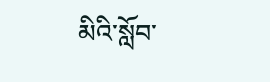མིའི་སློབ་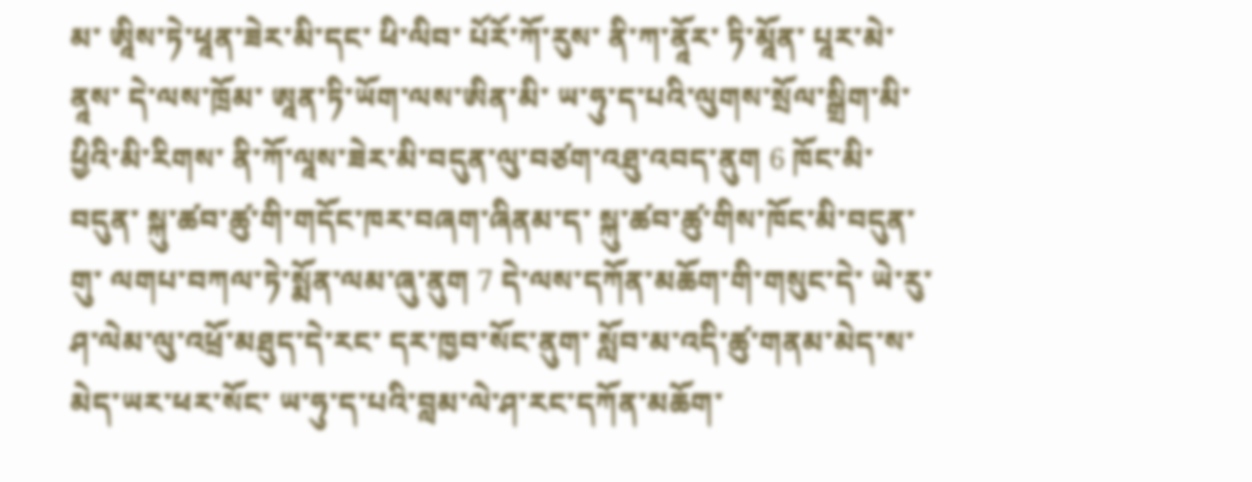མ་ ཨཱིས་ཏེ་ཕཱན་ཟེར་མི་དང་ ཕི་ལིབ་ པོརོ་ཀོ་རུས་ ནི་ཀ་ནཱོར་ ཏི་མཱོན་ པཱར་མེ་ནཱས་ དེ་ལས་ཁྲོམ་ ཨཱན་ཏི་ཡོག་ལས་ཨིན་མི་ ཡ་ཧུ་ད་པའི་ལུགས་སྲོལ་སྒྲིག་མི་ཕྱིའི་མི་རིགས་ ནི་ཀོ་ལཱས་ཟེར་མི་བདུན་ལུ་བཙག་འཐུ་འབད་ནུག 6 ཁོང་མི་བདུན་ སྐུ་ཚབ་ཚུ་གི་གདོང་ཁར་བཞག་ཞིནམ་ད་ སྐུ་ཚབ་ཚུ་གིས་ཁོང་མི་བདུན་གུ་ ལགཔ་བཀལ་ཏེ་སྨོན་ལམ་ཞུ་ནུག 7 དེ་ལས་དཀོན་མཆོག་གི་གསུང་དེ་ ཡེ་རུ་ཤ་ལེམ་ལུ་འཕྲོ་མཐུད་དེ་རང་ དར་ཁྱབ་སོང་ནུག་ སློབ་མ་འདི་ཚུ་གནམ་མེད་ས་མེད་ཡར་ཕར་སོང་ ཡ་ཧུ་ད་པའི་བླམ་ལེ་ཤ་རང་དཀོན་མཆོག་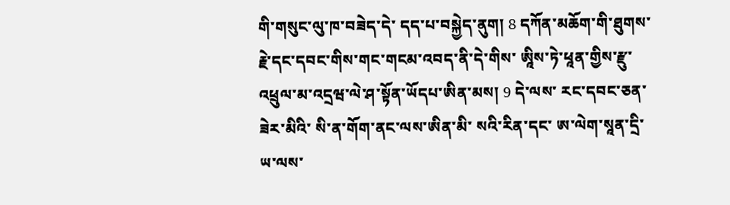གི་གསུང་ལུ་ཁ་བཟེད་དེ་ དད་པ་བསྐྱེད་ནུག། 8 དཀོན་མཆོག་གི་ཐུགས་རྗེ་དང་དབང་གིས་གང་གངམ་འབད་ནི་དེ་གིས་ ཨཱིས་ཏེ་ཕཱན་གྱིས་རྫུ་འཕྲུལ་མ་འདྲཝ་ལེ་ཤ་སྟོན་ཡོདཔ་ཨིན་མས། 9 དེ་ལས་ རང་དབང་ཅན་ཟེར་མིའི་ སི་ན་གོག་ནང་ལས་ཨིན་མི་ སའི་རིན་དང་ ཨ་ལེག་སཱན་དྲི་ཡ་ལས་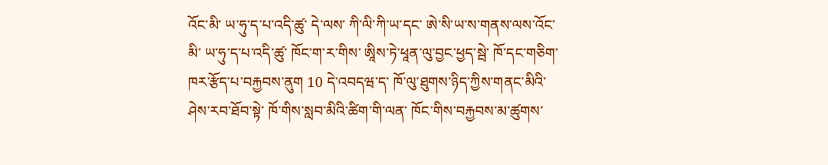འོང་མི་ ཡ་ཧུ་ད་པ་འདི་ཚུ་ དེ་ལས་ ཀི་ལི་ཀི་ཡ་དང་ ཨེ་སི་ཡ་ས་གནས་ལས་འོང་མི་ ཡ་ཧུ་ད་པ་འདི་ཚུ་ ཁོང་ག་ར་གིས་ ཨཱིས་ཏེ་ཕཱན་ལུ་བྱང་ཕྱད་སྦེ་ ཁོ་དང་གཅིག་ཁར་རྩོད་པ་བརྐྱབས་ནུག 10 དེ་འབདཝ་ད་ ཁོ་ལུ་ཐུགས་ཉིད་ཀྱིས་གནང་མིའི་ཤེས་རབ་ཐོབ་སྟེ་ ཁོ་གིས་སླབ་མིའི་ཚིག་གི་ལན་ ཁོང་གིས་བརྐྱབས་མ་ཚུགས་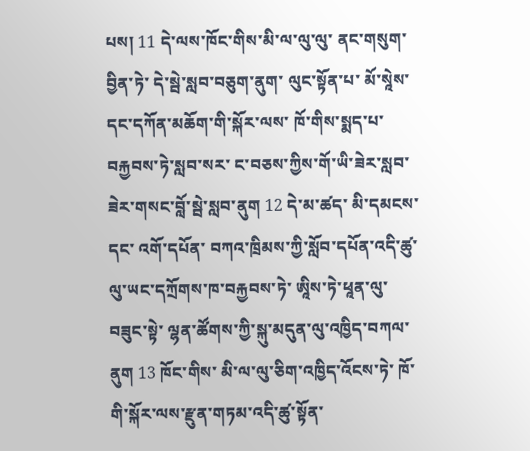པས། 11 དེ་ལས་ཁོང་གིས་མི་ལ་ལུ་ལུ་ ནང་གསུག་བྱིན་ཏེ་ དེ་སྦེ་སླབ་བཅུག་ནུག་ ལུང་སྟོན་པ་ མོ་སཱེས་དང་དཀོན་མཆོག་གི་སྐོར་ལས་ ཁོ་གིས་སྨད་པ་བརྐྱབས་ཏེ་སླབ་སར་ ང་བཅས་ཀྱིས་གོ་ཡི་ཟེར་སླབ་ཟེར་གསང་བློ་སྦེ་སླབ་ནུག 12 དེ་མ་ཚད་ མི་དམངས་དང་ འགོ་དཔོན་ བཀའ་ཁྲིམས་ཀྱི་སློབ་དཔོན་འདི་ཚུ་ལུ་ཡང་དཀྲོགས་ཁ་བརྐྱབས་ཏེ་ ཨཱིས་ཏེ་ཕཱན་ལུ་བཟུང་སྟེ་ ལྷན་ཚོགས་ཀྱི་སྐུ་མདུན་ལུ་འཁྱིད་བཀལ་ནུག 13 ཁོང་གིས་ མི་ལ་ལུ་ཅིག་འཁྱིད་འོངས་ཏེ་ ཁོ་གི་སྐོར་ལས་རྫུན་གཏམ་འདི་ཚུ་སྟོན་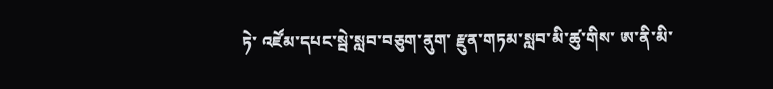ཏེ་ འཛོམ་དཔང་སྦེ་སླབ་བཅུག་ནུག་ རྫུན་གཏམ་སླབ་མི་ཚུ་གིས་ ཨ་ནི་མི་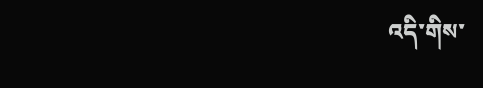འདི་གིས་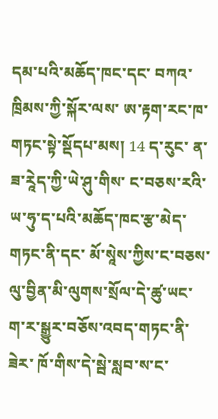དམ་པའི་མཆོད་ཁང་དང་ བཀའ་ཁྲིམས་ཀྱི་སྐོར་ལས་ ཨ་རྟག་རང་ཁ་གཏང་སྟེ་སྡོདཔ་མས། 14 ད་རུང་ ན་ཟ་རཱེད་ཀྱི་ཡེ་ཤུ་གིས་ ང་བཅས་རའི་ ཡ་ཧུ་ད་པའི་མཆོད་ཁང་རྩ་མེད་གཏང་ནི་དང་ མོ་སཱེས་ཀྱིས་ང་བཅས་ལུ་བྱིན་མི་ལུགས་སྲོལ་དེ་ཚུ་ཡང་ ག་ར་སྒྱུར་བཅོས་འབད་གཏང་ནི་ཟེར་ ཁོ་གིས་དེ་སྦེ་སླབ་ས་ང་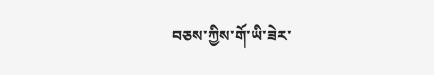བཅས་ཀྱིས་གོ་ཡི་ཟེར་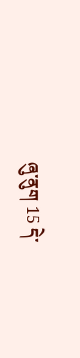ཞུ་ནུག 15 དེ་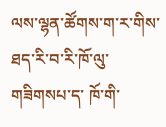ལས་ལྷན་ཚོགས་ག་ར་གིས་ ཐད་རི་བ་རི་ཁོ་ལུ་གཟིགསཔ་ད་ ཁོ་གི་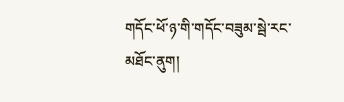གདོང་ཕོ་ཉ་གི་གདོང་བཟུམ་སྦེ་རང་མཐོང་ནུག།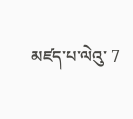མཛད་པ་ལེའུ་ 7